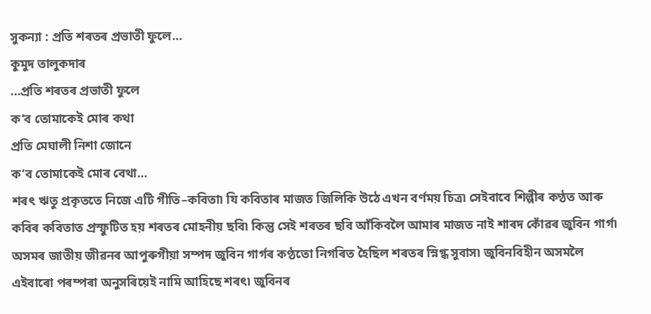সুকন্যা : প্রতি শৰতৰ প্রভাতী ফুলে…
কুমুদ তালুকদাৰ
…প্রতি শৰতৰ প্রভাতী ফুলে
ক’ব তোমাকেই মোৰ কথা
প্রতি মেঘালী নিশা জোনে
ক’ব তোমাকেই মোৰ বেথা…
শৰৎ ঋতু প্রকৃততে নিজে এটি গীতি–কবিতা৷ যি কবিতাৰ মাজত জিলিকি উঠে এখন বর্ণময় চিত্র৷ সেইবাবে শিল্পীৰ কণ্ঠত আৰু কবিৰ কবিতাত প্রস্ফুটিত হয় শৰতৰ মোহনীয় ছবি৷ কিন্তু সেই শৰতৰ ছবি আঁকিবলৈ আমাৰ মাজত নাই শাৰদ কোঁৱৰ জুবিন গার্গ৷ অসমৰ জাতীয় জীৱনৰ আপুৰুগীয়া সম্পদ জুবিন গার্গৰ কণ্ঠতো নিগৰিত হৈছিল শৰতৰ স্নিগ্ধ সুবাস৷ জুবিনবিহীন অসমলৈ এইবাৰো পৰম্পৰা অনুসৰিয়েই নামি আহিছে শৰৎ৷ জুবিনৰ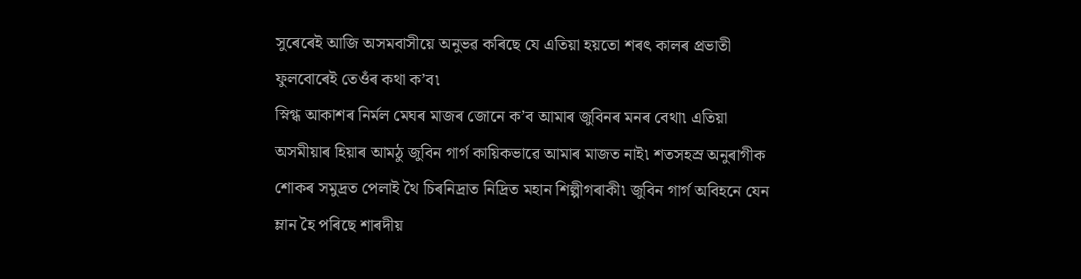সুৰেৰেই আজি অসমবাসীয়ে অনুভৱ কৰিছে যে এতিয়া হয়তো শৰৎ কালৰ প্রভাতী ফুলবোৰেই তেওঁৰ কথা ক’ব৷
স্নিগ্ধ আকাশৰ নির্মল মেঘৰ মাজৰ জোনে ক’ব আমাৰ জুবিনৰ মনৰ বেথা৷ এতিয়া অসমীয়াৰ হিয়াৰ আমঠু জুবিন গার্গ কায়িকভাৱে আমাৰ মাজত নাই৷ শতসহস্র অনুৰাগীক শোকৰ সমুদ্রত পেলাই থৈ চিৰনিদ্রাত নিদ্রিত মহান শিল্পীগৰাকী৷ জুবিন গার্গ অবিহনে যেন ম্লান হৈ পৰিছে শাৰদীয়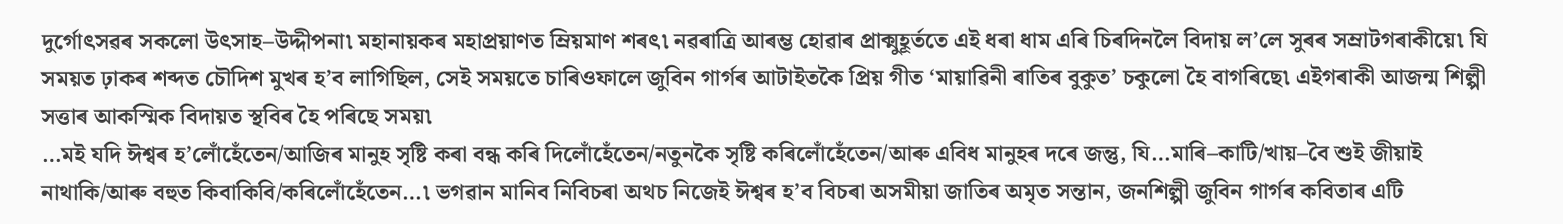দুর্গোৎসৱৰ সকলো উৎসাহ–উদ্দীপনা৷ মহানায়কৰ মহাপ্রয়াণত ম্রিয়মাণ শৰৎ৷ নৱৰাত্রি আৰম্ভ হোৱাৰ প্রাক্মুহূর্ততে এই ধৰা ধাম এৰি চিৰদিনলৈ বিদায় ল’লে সুৰৰ সম্রাটগৰাকীয়ে৷ যি সময়ত ঢ়াকৰ শব্দত চৌদিশ মুখৰ হ’ব লাগিছিল, সেই সময়তে চাৰিওফালে জুবিন গার্গৰ আটাইতকৈ প্রিয় গীত ‘মায়াৱিনী ৰাতিৰ বুকুত’ চকুলো হৈ বাগৰিছে৷ এইগৰাকী আজন্ম শিল্পী সত্তাৰ আকস্মিক বিদায়ত স্থবিৰ হৈ পৰিছে সময়৷
…মই যদি ঈশ্বৰ হ’লোঁহেঁতেন/আজিৰ মানুহ সৃষ্টি কৰা বন্ধ কৰি দিলোঁহেঁতেন/নতুনকৈ সৃষ্টি কৰিলোঁহেঁতেন/আৰু এবিধ মানুহৰ দৰে জন্তু, যি…মাৰি–কাটি/খায়–বৈ শুই জীয়াই নাথাকি/আৰু বহুত কিবাকিবি/কৰিলোঁহেঁতেন…৷ ভগৱান মানিব নিবিচৰা অথচ নিজেই ঈশ্বৰ হ’ব বিচৰা অসমীয়া জাতিৰ অমৃত সন্তান, জনশিল্পী জুবিন গার্গৰ কবিতাৰ এটি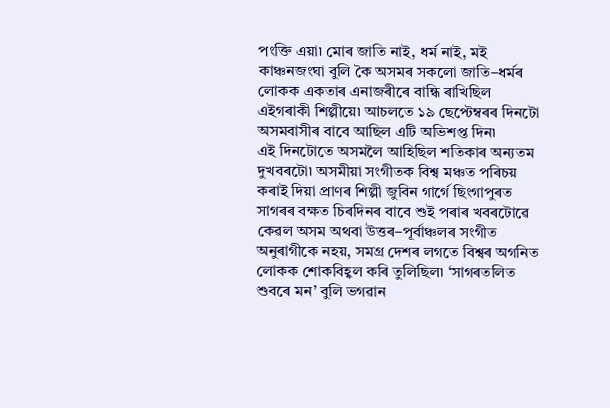পংক্তি এয়া৷ মোৰ জাতি নাই, ধর্ম নাই, মই কাঞ্চনজংঘা বুলি কৈ অসমৰ সকলো জাতি–ধর্মৰ লোকক একতাৰ এনাজৰীৰে বান্ধি ৰাখিছিল এইগৰাকী শিল্পীয়ে৷ আচলতে ১৯ ছেপ্টেম্বৰৰ দিনটো অসমবাসীৰ বাবে আছিল এটি অভিশপ্ত দিন৷
এই দিনটোতে অসমলৈ আহিছিল শতিকাৰ অন্যতম দুখবৰটো৷ অসমীয়া সংগীতক বিশ্ব মঞ্চত পৰিচয় কৰাই দিয়া প্রাণৰ শিল্পী জুবিন গার্গে ছিংগাপুৰত সাগৰৰ বক্ষত চিৰদিনৰ বাবে শুই পৰাৰ খবৰটোৱে কেৱল অসম অথবা উত্তৰ–পূর্বাঞ্চলৰ সংগীত অনুৰাগীকে নহয়, সমগ্র দেশৰ লগতে বিশ্বৰ অগনিত লোকক শোকবিহ্বল কৰি তুলিছিল৷ ‘সাগৰতলিত শুবৰে মন’ বুলি ভগৱান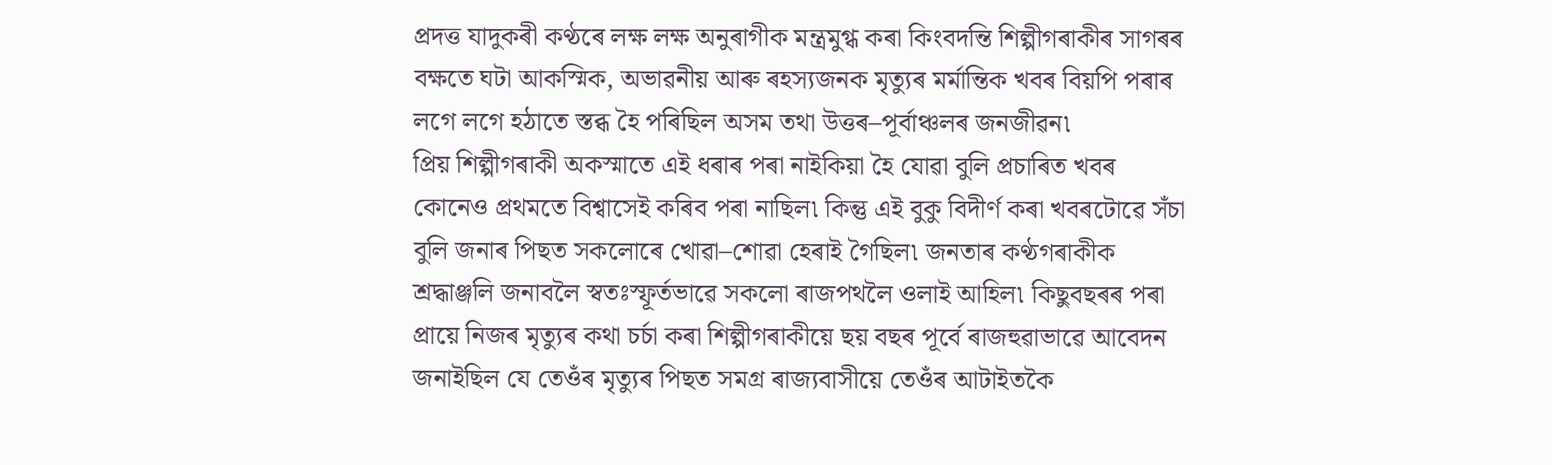প্রদত্ত যাদুকৰী কণ্ঠৰে লক্ষ লক্ষ অনুৰাগীক মন্ত্রমুগ্ধ কৰা কিংবদন্তি শিল্পীগৰাকীৰ সাগৰৰ বক্ষতে ঘটা আকস্মিক, অভাৱনীয় আৰু ৰহস্যজনক মৃত্যুৰ মর্মান্তিক খবৰ বিয়পি পৰাৰ লগে লগে হঠাতে স্তব্ধ হৈ পৰিছিল অসম তথা উত্তৰ–পূর্বাঞ্চলৰ জনজীৱন৷
প্রিয় শিল্পীগৰাকী অকস্মাতে এই ধৰাৰ পৰা নাইকিয়া হৈ যোৱা বুলি প্রচাৰিত খবৰ কোনেও প্রথমতে বিশ্বাসেই কৰিব পৰা নাছিল৷ কিন্তু এই বুকু বিদীর্ণ কৰা খবৰটোৱে সঁচা বুলি জনাৰ পিছত সকলোৰে খোৱা–শোৱা হেৰাই গৈছিল৷ জনতাৰ কণ্ঠগৰাকীক শ্রদ্ধাঞ্জলি জনাবলৈ স্বতঃস্ফূর্তভাৱে সকলো ৰাজপথলৈ ওলাই আহিল৷ কিছুবছৰৰ পৰা প্রায়ে নিজৰ মৃত্যুৰ কথা চর্চা কৰা শিল্পীগৰাকীয়ে ছয় বছৰ পূর্বে ৰাজহুৱাভাৱে আবেদন জনাইছিল যে তেওঁৰ মৃত্যুৰ পিছত সমগ্র ৰাজ্যবাসীয়ে তেওঁৰ আটাইতকৈ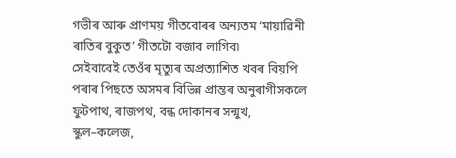গভীৰ আৰু প্রাণময় গীতবোৰৰ অন্যতম ‘মায়াৱিনী ৰাতিৰ বুকুত’ গীতটো বজাব লাগিব৷
সেইবাবেই তেওঁৰ মৃত্যুৰ অপ্রত্যাশিত খবৰ বিয়পি পৰাৰ পিছতে অসমৰ বিভিন্ন প্রান্তৰ অনুৰাগীসকলে ফুটপাথ, ৰাজপথ, বন্ধ দোকানৰ সন্মুখ, স্কুল–কলেজ,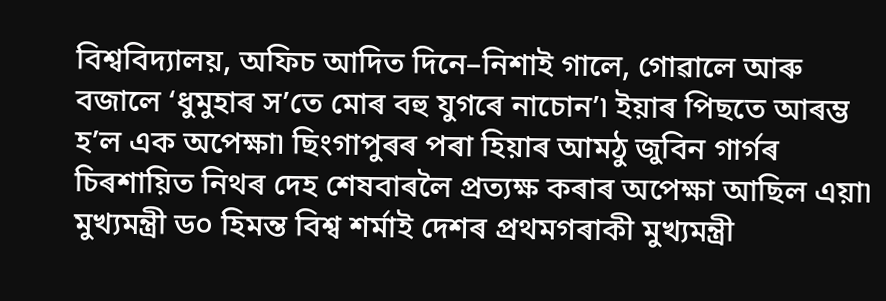বিশ্ববিদ্যালয়, অফিচ আদিত দিনে–নিশাই গালে, গোৱালে আৰু বজালে ‘ধুমুহাৰ স’তে মোৰ বহু যুগৰে নাচোন’৷ ইয়াৰ পিছতে আৰম্ভ হ’ল এক অপেক্ষা৷ ছিংগাপুৰৰ পৰা হিয়াৰ আমঠু জুবিন গার্গৰ চিৰশায়িত নিথৰ দেহ শেষবাৰলৈ প্রত্যক্ষ কৰাৰ অপেক্ষা আছিল এয়া৷ মুখ্যমন্ত্রী ড০ হিমন্ত বিশ্ব শর্মাই দেশৰ প্রথমগৰাকী মুখ্যমন্ত্রী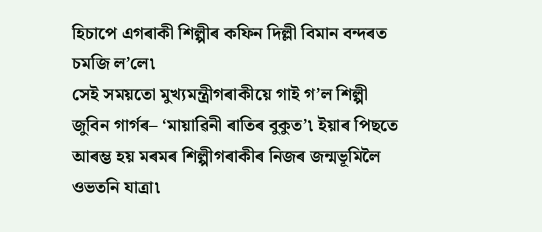হিচাপে এগৰাকী শিল্পীৰ কফিন দিল্লী বিমান বন্দৰত চমজি ল’লে৷
সেই সময়তো মুখ্যমন্ত্রীগৰাকীয়ে গাই গ’ল শিল্পী জুবিন গার্গৰ– ‘মায়াৱিনী ৰাতিৰ বুকুত’৷ ইয়াৰ পিছতে আৰম্ভ হয় মৰমৰ শিল্পীগৰাকীৰ নিজৰ জন্মভূমিলৈ ওভতনি যাত্রা৷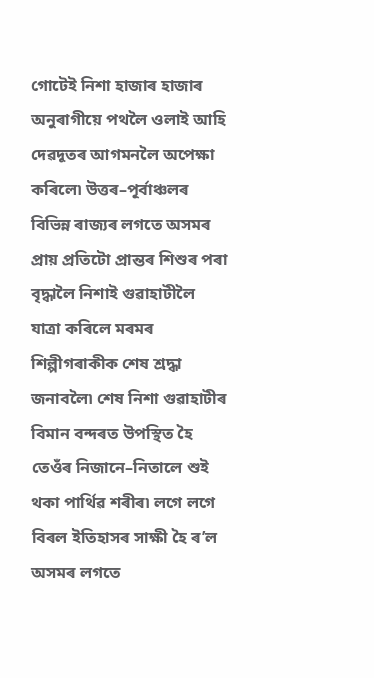গোটেই নিশা হাজাৰ হাজাৰ অনুৰাগীয়ে পথলৈ ওলাই আহি দেৱদূতৰ আগমনলৈ অপেক্ষা কৰিলে৷ উত্তৰ–পূর্বাঞ্চলৰ বিভিন্ন ৰাজ্যৰ লগতে অসমৰ প্রায় প্রতিটো প্রান্তৰ শিশুৰ পৰা বৃদ্ধালৈ নিশাই গুৱাহাটীলৈ যাত্রা কৰিলে মৰমৰ শিল্পীগৰাকীক শেষ শ্রদ্ধা জনাবলৈ৷ শেষ নিশা গুৱাহাটীৰ বিমান বন্দৰত উপস্থিত হৈ তেওঁৰ নিজানে–নিতালে শুই থকা পার্থিৱ শৰীৰ৷ লগে লগে বিৰল ইতিহাসৰ সাক্ষী হৈ ৰ’ল অসমৰ লগতে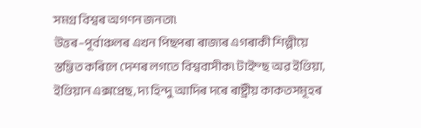সমগ্র বিশ্বৰ অগণন জনতা৷
উত্তৰ–পূর্বাঞ্চলৰ এখন পিছপৰা ৰাজ্যৰ এগৰাকী শিল্পীয়ে স্তম্ভিত কৰিলে দেশৰ লগতে বিশ্ববাসীক৷ টাইম্ছ অৱ ইণ্ডিয়া, ইণ্ডিয়ান এক্সপ্রেছ, দ্য হিন্দু আদিৰ দৰে ৰাষ্ট্রীয় কাকতসমূহৰ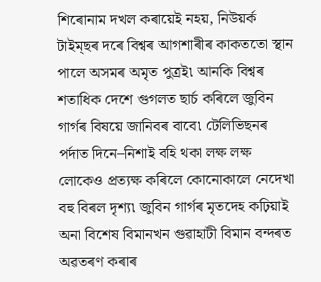শিৰোনাম দখল কৰায়েই নহয়, নিউয়র্ক টাইম্ছৰ দৰে বিশ্বৰ আগশাৰীৰ কাকততো স্থান পালে অসমৰ অমৃত পুত্রই৷ আনকি বিশ্বৰ শতাধিক দেশে গুগলত ছার্চ কৰিলে জুবিন গার্গৰ বিষয়ে জানিবৰ বাবে৷ টেলিভিছনৰ পর্দাত দিনে–নিশাই বহি থকা লক্ষ লক্ষ লোকেও প্রত্যক্ষ কৰিলে কোনোকালে নেদেখা বহু বিৰল দৃশ্য৷ জুবিন গার্গৰ মৃতদেহ কঢ়িয়াই অনা বিশেষ বিমানখন গুৱাহাটী বিমান বন্দৰত অৱতৰণ কৰাৰ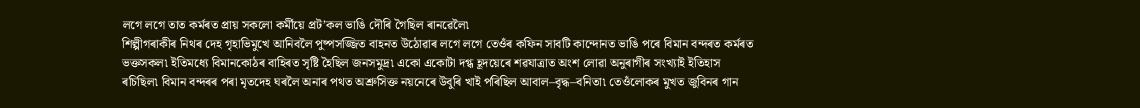লগে লগে তাত কর্মৰত প্রায় সকলো কর্মীয়ে প্রট’কল ভাঙি দৌৰি গৈছিল ৰানৱেলৈ৷
শিল্পীগৰাকীৰ নিথৰ দেহ গৃহাভিমুখে আনিবলৈ পুষ্পসজ্জিত বাহনত উঠোৱাৰ লগে লগে তেওঁৰ কফিন সাবটি কান্দোনত ভাঙি পৰে বিমান বন্দৰত কর্মৰত ভক্তসকল৷ ইতিমধ্যে বিমানকোঠৰ বাহিৰত সৃষ্টি হৈছিল জনসমুদ্র৷ একো একোটা দগ্ধ হূদয়েৰে শৱযাত্রাত অংশ লোৱা অনুৰাগীৰ সংখ্যাই ইতিহাস ৰচিছিল৷ বিমান বন্দৰৰ পৰা মৃতদেহ ঘৰলৈ অনাৰ পথত অশ্রুসিক্ত নয়নেৰে উবুৰি খাই পৰিছিল আবাল–বৃদ্ধ–বনিতা৷ তেওঁলোকৰ মুখত জুবিনৰ গান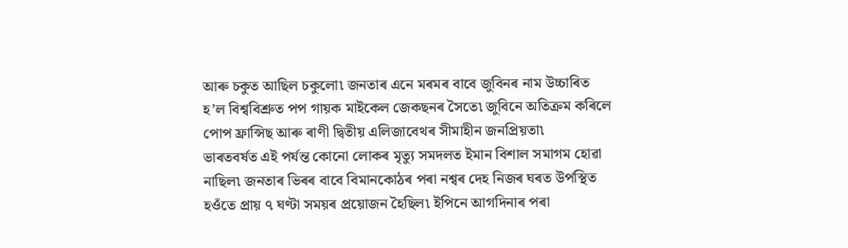আৰু চকুত আছিল চকুলো৷ জনতাৰ এনে মৰমৰ বাবে জুবিনৰ নাম উচ্চাৰিত হ’ল বিশ্ববিশ্রুত পপ গায়ক মাইকেল জেকছনৰ সৈতে৷ জুবিনে অতিক্রম কৰিলে পোপ ফ্রান্সিছ আৰু ৰাণী দ্বিতীয় এলিজাবেথৰ সীমাহীন জনপ্রিয়তা৷
ভাৰতবর্ষত এই পর্যন্ত কোনো লোকৰ মৃত্যু সমদলত ইমান বিশাল সমাগম হোৱা নাছিল৷ জনতাৰ ভিৰৰ বাবে বিমানকোঠৰ পৰা নশ্বৰ দেহ নিজৰ ঘৰত উপস্থিত হওঁতে প্রায় ৭ ঘণ্টা সময়ৰ প্রয়োজন হৈছিল৷ ইপিনে আগদিনাৰ পৰা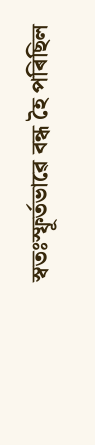স্বতঃস্ফূর্তভাৱে বন্ধ হৈ পৰিছিল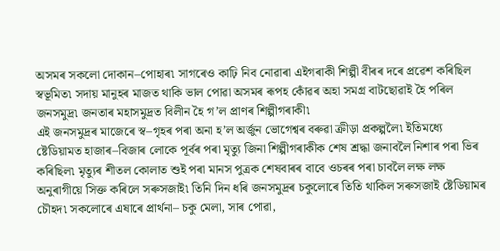অসমৰ সকলো দোকান–পোহাৰ৷ সাগৰেও কাঢ়ি নিব নোৱাৰা এইগৰাকী শিল্পী বীৰৰ দৰে প্রৱেশ কৰিছিল স্বভূমিত৷ সদায় মানুহৰ মাজত থাকি ভাল পোৱা অসমৰ ৰূপহ কোঁৱৰ অহা সমগ্র বাটছোৱাই হৈ পৰিল জনসমুদ্র৷ জনতাৰ মহাসমুদ্রত বিলীন হৈ গ’ল প্রাণৰ শিল্পীগৰাকী৷
এই জনসমুদ্রৰ মাজেৰে স্ব–গৃহৰ পৰা অনা হ’ল অর্জুন ভোগেশ্বৰ বৰুৱা ক্রীড়া প্রকল্পলৈ৷ ইতিমধ্যে ষ্টেডিয়ামত হাজাৰ–বিজাৰ লোকে পূর্বৰ পৰা মৃত্যু জিনা শিল্পীগৰাকীক শেষ শ্রদ্ধা জনাবলৈ নিশাৰ পৰা ভিৰ কৰিছিল৷ মৃত্যুৰ শীতল কোলাত শুই পৰা মানস পুত্রক শেষবাৰৰ বাবে ওচৰৰ পৰা চাবলৈ লক্ষ লক্ষ অনুৰাগীয়ে সিক্ত কৰিলে সৰুসজাই৷ তিনি দিন ধৰি জনসমুদ্রৰ চকুলোৰে তিতি থাকিল সৰুসজাই ষ্টেডিয়ামৰ চৌহদ৷ সকলোৰে এষাৰে প্রার্থনা– চকু মেলা, সাৰ পোৱা,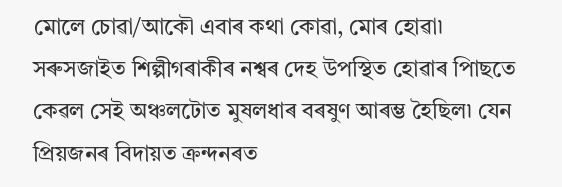মোলে চোৱা/আকৌ এবাৰ কথা কোৱা, মোৰ হোৱা৷ সৰুসজাইত শিল্পীগৰাকীৰ নশ্বৰ দেহ উপস্থিত হোৱাৰ পিাছতে কেৱল সেই অঞ্চলটোত মুষলধাৰ বৰষুণ আৰম্ভ হৈছিল৷ যেন প্রিয়জনৰ বিদায়ত ক্রন্দনৰত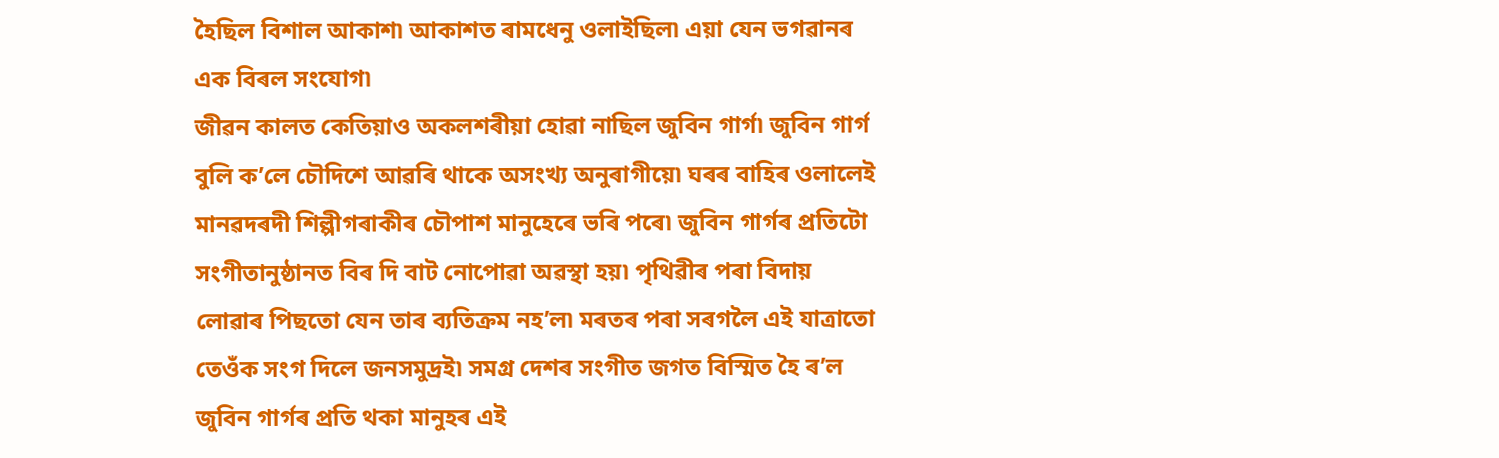হৈছিল বিশাল আকাশ৷ আকাশত ৰামধেনু ওলাইছিল৷ এয়া যেন ভগৱানৰ এক বিৰল সংযোগ৷
জীৱন কালত কেতিয়াও অকলশৰীয়া হোৱা নাছিল জুবিন গার্গ৷ জুবিন গার্গ বুলি ক’লে চৌদিশে আৱৰি থাকে অসংখ্য অনুৰাগীয়ে৷ ঘৰৰ বাহিৰ ওলালেই মানৱদৰদী শিল্পীগৰাকীৰ চৌপাশ মানুহেৰে ভৰি পৰে৷ জুবিন গার্গৰ প্রতিটো সংগীতানুষ্ঠানত বিৰ দি বাট নোপোৱা অৱস্থা হয়৷ পৃথিৱীৰ পৰা বিদায় লোৱাৰ পিছতো যেন তাৰ ব্যতিক্রম নহ’ল৷ মৰতৰ পৰা সৰগলৈ এই যাত্রাতো তেওঁক সংগ দিলে জনসমুদ্রই৷ সমগ্র দেশৰ সংগীত জগত বিস্মিত হৈ ৰ’ল জুবিন গার্গৰ প্রতি থকা মানুহৰ এই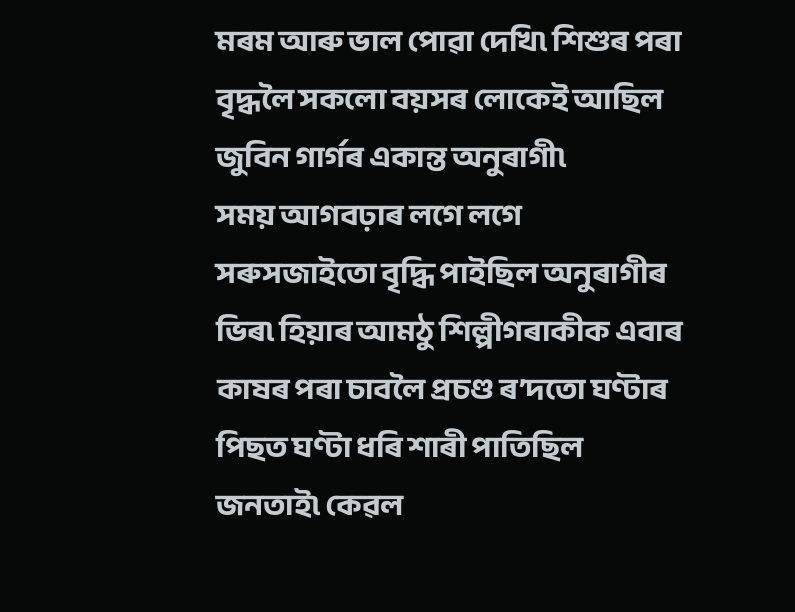মৰম আৰু ভাল পোৱা দেখি৷ শিশুৰ পৰা বৃদ্ধলৈ সকলো বয়সৰ লোকেই আছিল জুবিন গার্গৰ একান্ত অনুৰাগী৷
সময় আগবঢ়াৰ লগে লগে সৰুসজাইতো বৃদ্ধি পাইছিল অনুৰাগীৰ ভিৰ৷ হিয়াৰ আমঠু শিল্পীগৰাকীক এবাৰ কাষৰ পৰা চাবলৈ প্রচণ্ড ৰ’দতো ঘণ্টাৰ পিছত ঘণ্টা ধৰি শাৰী পাতিছিল জনতাই৷ কেৱল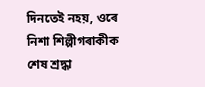দিনতেই নহয়, ওৰে নিশা শিল্পীগৰাকীক শেষ শ্রদ্ধা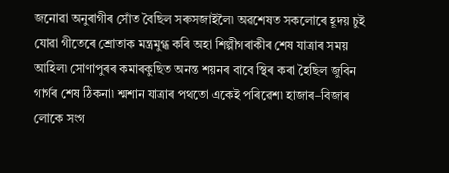জনোৱা অনুৰাগীৰ সোঁত বৈছিল সৰুসজাইলৈ৷ অৱশেষত সকলোৰে হূদয় চুই যোৱা গীতেৰে শ্রোতাক মন্ত্রমুগ্ধ কৰি অহা শিল্পীগৰাকীৰ শেষ যাত্রাৰ সময় আহিল৷ সোণাপুৰৰ কমাৰকুছিত অনন্ত শয়নৰ বাবে স্থিৰ কৰা হৈছিল জুবিন গার্গৰ শেষ ঠিকনা৷ শ্মশান যাত্রাৰ পথতো একেই পৰিৱেশ৷ হাজাৰ–বিজাৰ লোকে সংগ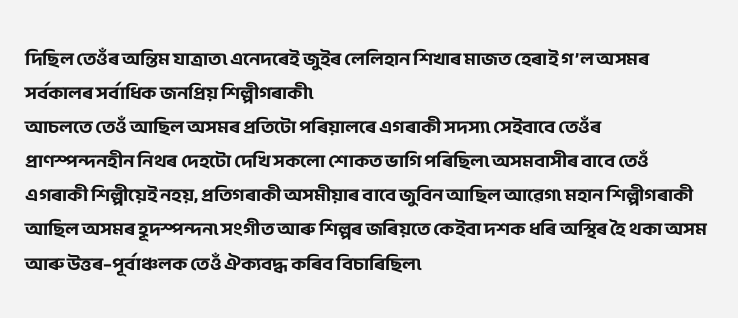দিছিল তেওঁৰ অন্তিম যাত্রাত৷ এনেদৰেই জুইৰ লেলিহান শিখাৰ মাজত হেৰাই গ’ল অসমৰ সর্বকালৰ সর্বাধিক জনপ্রিয় শিল্পীগৰাকী৷
আচলতে তেওঁ আছিল অসমৰ প্রতিটো পৰিয়ালৰে এগৰাকী সদস্য৷ সেইবাবে তেওঁৰ প্রাণস্পন্দনহীন নিথৰ দেহটো দেখি সকলো শোকত ভাগি পৰিছিল৷ অসমবাসীৰ বাবে তেওঁ এগৰাকী শিল্পীয়েই নহয়, প্রতিগৰাকী অসমীয়াৰ বাবে জুবিন আছিল আৱেগ৷ মহান শিল্পীগৰাকী আছিল অসমৰ হূদস্পন্দন৷ সংগীত আৰু শিল্পৰ জৰিয়তে কেইবা দশক ধৰি অস্থিৰ হৈ থকা অসম আৰু উত্তৰ–পূর্বাঞ্চলক তেওঁ ঐক্যবদ্ধ কৰিব বিচাৰিছিল৷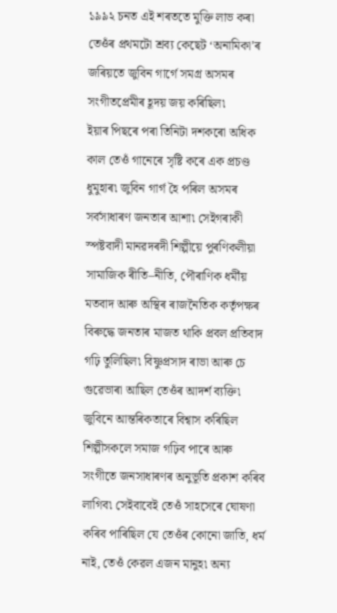১৯৯২ চনত এই শৰততে মুক্তি লাভ কৰা তেওঁৰ প্রথমটো শ্রব্য কেছেট ‘অনামিকা’ৰ জৰিয়তে জুবিন গার্গে সমগ্র অসমৰ সংগীতপ্রেমীৰ হূদয় জয় কৰিছিল৷
ইয়াৰ পিছৰে পৰা তিনিটা দশকৰো অধিক কাল তেওঁ গানেৰে সৃষ্টি কৰে এক প্রচণ্ড ধুমুহাৰ৷ জুবিন গার্গ হৈ পৰিল অসমৰ সর্বসাধাৰণ জনতাৰ আশা৷ সেইগৰাকী স্পষ্টবাদী মানৱদৰদী শিল্পীয়ে পুৰণিকলীয়া সামাজিক ৰীতি–নীতি, পৌৰাণিক ধর্মীয় মতবাদ আৰু অস্থিৰ ৰাজনৈতিক কর্তৃপক্ষৰ বিৰুদ্ধে জনতাৰ মাজত থাকি প্রবল প্রতিবাদ গঢ়ি তুলিছিল৷ বিষ্ণুপ্রসাদ ৰাভা আৰু চে গুৱেভাৰা আছিল তেওঁৰ আদর্শ ব্যক্তি৷ জুবিনে আন্তৰিকতাৰে বিশ্বাস কৰিছিল শিল্পীসকলে সমাজ গঢ়িব পাৰে আৰু সংগীতে জনসাধাৰণৰ অনুভূতি প্রকাশ কৰিব লাগিব৷ সেইবাবেই তেওঁ সাহসেৰে ঘোষণা কৰিব পাৰিছিল যে তেওঁৰ কোনো জাতি, ধর্ম নাই, তেওঁ কেৱল এজন মানুহ৷ অন্য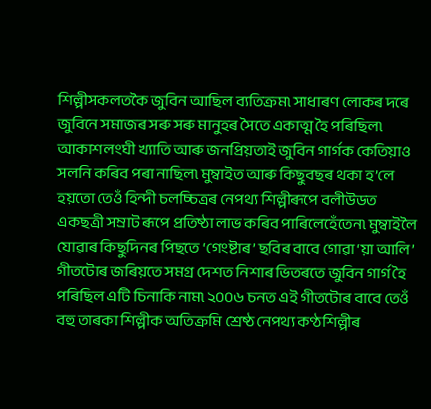শিল্পীসকলতকৈ জুবিন আছিল ব্যতিক্রম৷ সাধাৰণ লোকৰ দৰে জুবিনে সমাজৰ সৰু সৰু মানুহৰ সৈতে একাত্ম হৈ পৰিছিল৷
আকাশলংঘী খ্যাতি আৰু জনপ্রিয়তাই জুবিন গার্গক কেতিয়াও সলনি কৰিব পৰা নাছিল৷ মুম্বাইত আৰু কিছুবছৰ থকা হ’লে হয়তো তেওঁ হিন্দী চলচ্চিত্রৰ নেপথ্য শিল্পীৰূপে বলীউডত একছত্রী সম্রাট ৰূপে প্রতিষ্ঠা লাভ কৰিব পাৰিলেহেঁতেন৷ মুম্বাইলৈ যোৱাৰ কিছুদিনৰ পিছতে ‘গেংষ্টাৰ’ ছবিৰ বাবে গোৱা ‘য়া আলি’ গীতটোৰ জৰিয়তে সমগ্র দেশত নিশাৰ ভিতৰতে জুবিন গার্গ হৈ পৰিছিল এটি চিনাকি নাম৷ ২০০৬ চনত এই গীতটোৰ বাবে তেওঁ বহু তাৰকা শিল্পীক অতিক্রমি শ্রেষ্ঠ নেপথ্য কণ্ঠশিল্পীৰ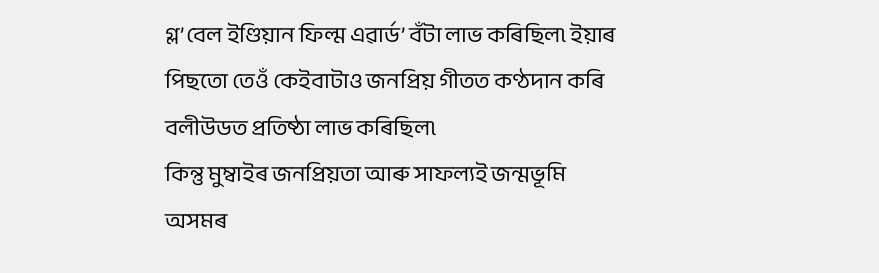গ্ল’বেল ইণ্ডিয়ান ফিল্ম এৱার্ড’ বঁটা লাভ কৰিছিল৷ ইয়াৰ পিছতো তেওঁ কেইবাটাও জনপ্রিয় গীতত কণ্ঠদান কৰি বলীউডত প্রতিষ্ঠা লাভ কৰিছিল৷
কিন্তু মুম্বাইৰ জনপ্রিয়তা আৰু সাফল্যই জন্মভূমি অসমৰ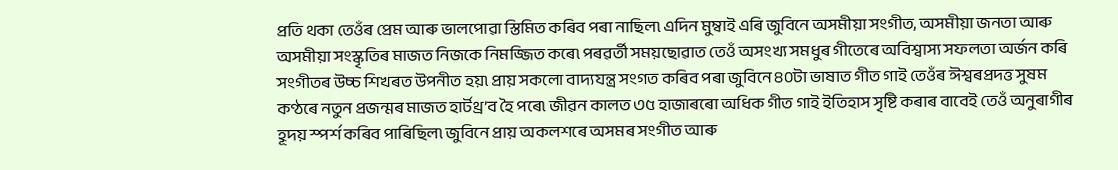প্রতি থকা তেওঁৰ প্রেম আৰু ভালপোৱা স্তিমিত কৰিব পৰা নাছিল৷ এদিন মুম্বাই এৰি জুবিনে অসমীয়া সংগীত, অসমীয়া জনতা আৰু অসমীয়া সংস্কৃতিৰ মাজত নিজকে নিমজ্জিত কৰে৷ পৰৱর্তী সময়ছোৱাত তেওঁ অসংখ্য সমধুৰ গীতেৰে অবিশ্বাস্য সফলতা অর্জন কৰি সংগীতৰ উচ্চ শিখৰত উপনীত হয়৷ প্রায় সকলো বাদ্যযন্ত্র সংগত কৰিব পৰা জুবিনে ৪০টা ভাষাত গীত গাই তেওঁৰ ঈশ্বৰপ্রদত্ত সুষম কণ্ঠৰে নতুন প্রজন্মৰ মাজত হার্টথ্র’ব হৈ পৰে৷ জীৱন কালত ৩৫ হাজাৰৰো অধিক গীত গাই ইতিহাস সৃষ্টি কৰাৰ বাবেই তেওঁ অনুৰাগীৰ হূদয় স্পর্শ কৰিব পাৰিছিল৷ জুবিনে প্রায় অকলশৰে অসমৰ সংগীত আৰু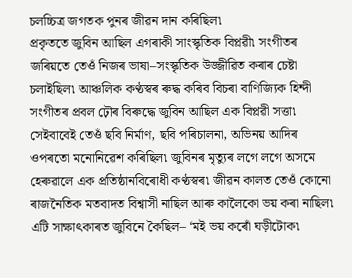চলচ্চিত্র জগতক পুনৰ জীৱন দান কৰিছিল৷
প্রকৃততে জুবিন আছিল এগৰাকী সাংস্কৃতিক বিপ্লৱী৷ সংগীতৰ জৰিয়তে তেওঁ নিজৰ ভাষা–সংস্কৃতিক উজ্জীৱিত কৰাৰ চেষ্টা চলাইছিল৷ আঞ্চলিক কণ্ঠস্বৰ ৰুদ্ধ কৰিব বিচৰা বাণিজ্যিক হিন্দী সংগীতৰ প্রবল ঢ়ৌৰ বিৰুদ্ধে জুবিন আছিল এক বিপ্লৱী সত্তা৷ সেইবাবেই তেওঁ ছবি নির্মাণ, ছবি পৰিচালনা, অভিনয় আদিৰ ওপৰতো মনোনিৱেশ কৰিছিল৷ জুবিনৰ মৃত্যুৰ লগে লগে অসমে হেৰুৱালে এক প্রতিষ্ঠানবিৰোধী কণ্ঠস্বৰ৷ জীৱন কালত তেওঁ কোনো ৰাজনৈতিক মতবাদত বিশ্বাসী নাছিল আৰু কালৈকো ভয় কৰা নাছিল৷ এটি সাক্ষাৎকাৰত জুবিনে কৈছিল– ‘মই ভয় কৰোঁ ঘড়ীটোক৷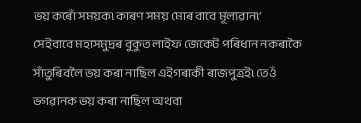ভয় কৰোঁ সময়ক৷ কাৰণ সময় মোৰ বাবে মূল্যৱান৷’
সেইবাবে মহাসমুদ্রৰ বুকুত লাইফ জেকেট পৰিধান নকৰাকৈ সাঁতুৰিবলৈ ভয় কৰা নাছিল এইগৰাকী ৰাজপুত্রই৷ তেওঁ ভগৱানক ভয় কৰা নাছিল অথবা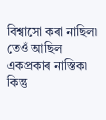বিশ্বাসো কৰা নাছিল৷ তেওঁ আছিল একপ্রকাৰ নাস্তিক৷ কিন্তু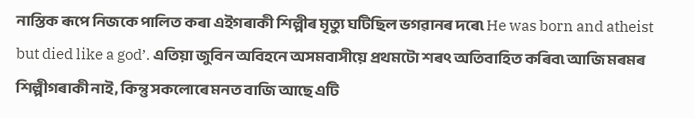নাস্তিক ৰূপে নিজকে পালিত কৰা এইগৰাকী শিল্পীৰ মৃত্যু ঘটিছিল ভগৱানৰ দৰে৷ He was born and atheist but died like a god’. এতিয়া জুবিন অবিহনে অসমবাসীয়ে প্রথমটো শৰৎ অতিবাহিত কৰিব৷ আজি মৰমৰ শিল্পীগৰাকী নাই, কিন্তু সকলোৰে মনত বাজি আছে এটি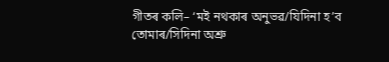গীতৰ কলি– ‘মই নথকাৰ অনুভৱ/যিদিনা হ’ব তোমাৰ/সিদিনা অশ্রু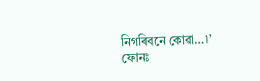নিগৰিবনে কোৱা…৷’
ফোনঃ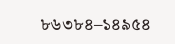৮৬৩৮৪–১৪৯৫৪